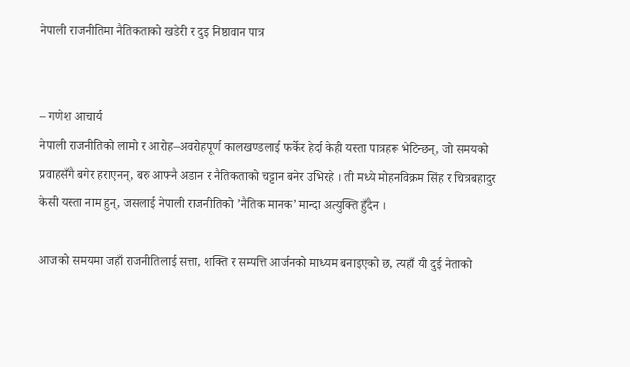नेपाली राजनीतिमा नैतिकताको खडेरी र दुइ निष्ठावान पात्र


– गणेश आचार्य
नेपाली राजनीतिको लामो र आरोह–अवरोहपूर्ण कालखण्डलाई फर्केर हेर्दा केही यस्ता पात्रहरू भेटिन्छन्, जो समयको प्रवाहसँगै बगेर हराएनन्, बरु आफ्नै अडान र नैतिकताको चट्टान बनेर उभिरहे । ती मध्ये मोहनविक्रम सिंह र चित्रबहादुर केसी यस्ता नाम हुन्, जसलाई नेपाली राजनीतिको ’नैतिक मानक’ मान्दा अत्युक्ति हुँदैन ।

आजको समयमा जहाँ राजनीतिलाई सत्ता, शक्ति र सम्पत्ति आर्जनको माध्यम बनाइएको छ, त्यहाँ यी दुई नेताको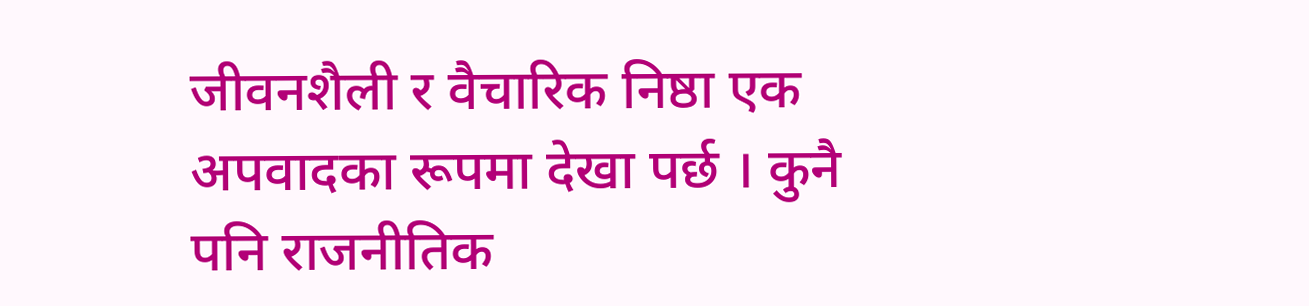जीवनशैली र वैचारिक निष्ठा एक अपवादका रूपमा देखा पर्छ । कुनै पनि राजनीतिक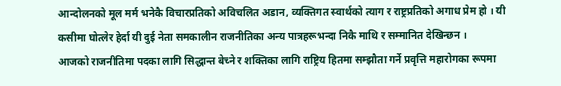आन्दोलनको मूल मर्म भनेकै विचारप्रतिको अविचलित अडान, व्यक्तिगत स्वार्थको त्याग र राष्ट्रप्रतिको अगाध प्रेम हो । यी कसीमा घोत्लेर हेर्दा यी दुई नेता समकालीन राजनीतिका अन्य पात्रहरूभन्दा निकै माथि र सम्मानित देखिन्छन ।
आजको राजनीतिमा पदका लागि सिद्धान्त बेच्ने र शक्तिका लागि राष्ट्रिय हितमा सम्झौता गर्ने प्रवृत्ति महारोगका रूपमा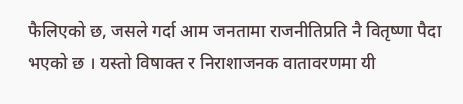फैलिएको छ, जसले गर्दा आम जनतामा राजनीतिप्रति नै वितृष्णा पैदा भएको छ । यस्तो विषाक्त र निराशाजनक वातावरणमा यी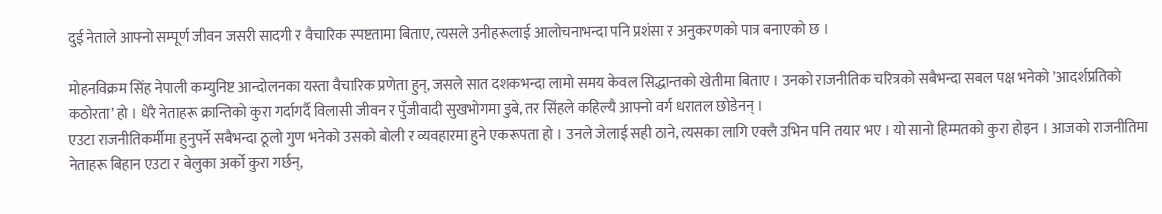दुई नेताले आफ्नो सम्पूर्ण जीवन जसरी सादगी र वैचारिक स्पष्टतामा बिताए, त्यसले उनीहरूलाई आलोचनाभन्दा पनि प्रशंसा र अनुकरणको पात्र बनाएको छ ।

मोहनविक्रम सिंह नेपाली कम्युनिष्ट आन्दोलनका यस्ता वैचारिक प्रणेता हुन्, जसले सात दशकभन्दा लामो समय केवल सिद्धान्तको खेतीमा बिताए । उनको राजनीतिक चरित्रको सबैभन्दा सबल पक्ष भनेको ’आदर्शप्रतिको कठोरता’ हो । धेरै नेताहरू क्रान्तिको कुरा गर्दागर्दै विलासी जीवन र पुँजीवादी सुखभोगमा डुबे, तर सिंहले कहिल्यै आफ्नो वर्ग धरातल छोडेनन् ।
एउटा राजनीतिकर्मीमा हुनुपर्ने सबैभन्दा ठूलो गुण भनेको उसको बोली र व्यवहारमा हुने एकरूपता हो । उनले जेलाई सही ठाने, त्यसका लागि एक्लै उभिन पनि तयार भए । यो सानो हिम्मतको कुरा होइन । आजको राजनीतिमा नेताहरू बिहान एउटा र बेलुका अर्को कुरा गर्छन्,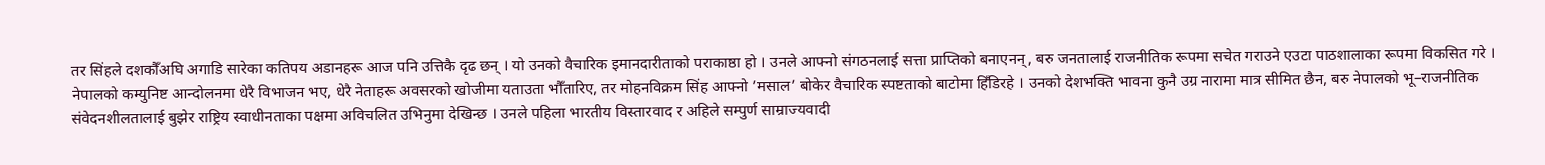तर सिंहले दशकौँअघि अगाडि सारेका कतिपय अडानहरू आज पनि उत्तिकै दृढ छन् । यो उनको वैचारिक इमानदारीताको पराकाष्ठा हो । उनले आफ्नो संगठनलाई सत्ता प्राप्तिको बनाएनन्, बरु जनतालाई राजनीतिक रूपमा सचेत गराउने एउटा पाठशालाका रूपमा विकसित गरे ।
नेपालको कम्युनिष्ट आन्दोलनमा धेरै विभाजन भए, धेरै नेताहरू अवसरको खोजीमा यताउता भौँतारिए, तर मोहनविक्रम सिंह आफ्नो ’मसाल’ बोकेर वैचारिक स्पष्टताको बाटोमा हिँडिरहे । उनको देशभक्ति भावना कुनै उग्र नारामा मात्र सीमित छैन, बरु नेपालको भू–राजनीतिक संवेदनशीलतालाई बुझेर राष्ट्रिय स्वाधीनताका पक्षमा अविचलित उभिनुमा देखिन्छ । उनले पहिला भारतीय विस्तारवाद र अहिले सम्पुर्ण साम्राज्यवादी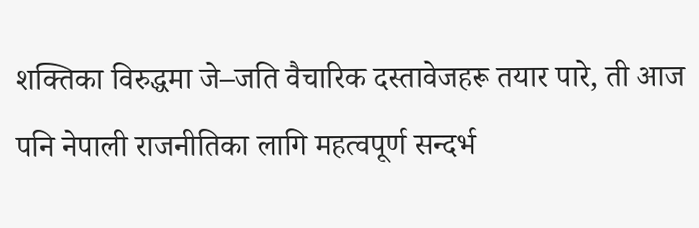शक्तिका विरुद्धमा जे–जति वैचारिक दस्तावेजहरू तयार पारे, ती आज पनि नेपाली राजनीतिका लागि महत्वपूर्ण सन्दर्भ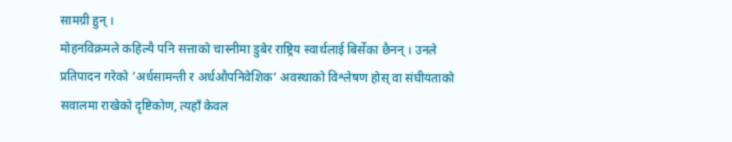सामग्री हुन् ।
मोहनविक्रमले कहिल्यै पनि सत्ताको चास्नीमा डुबेर राष्ट्रिय स्वार्थलाई बिर्सेका छैनन् । उनले प्रतिपादन गरेको ’अर्धसामन्ती र अर्धऔपनिवेशिक’ अवस्थाको विश्लेषण होस् वा संघीयताको सवालमा राखेको दृष्टिकोण, त्यहाँ केवल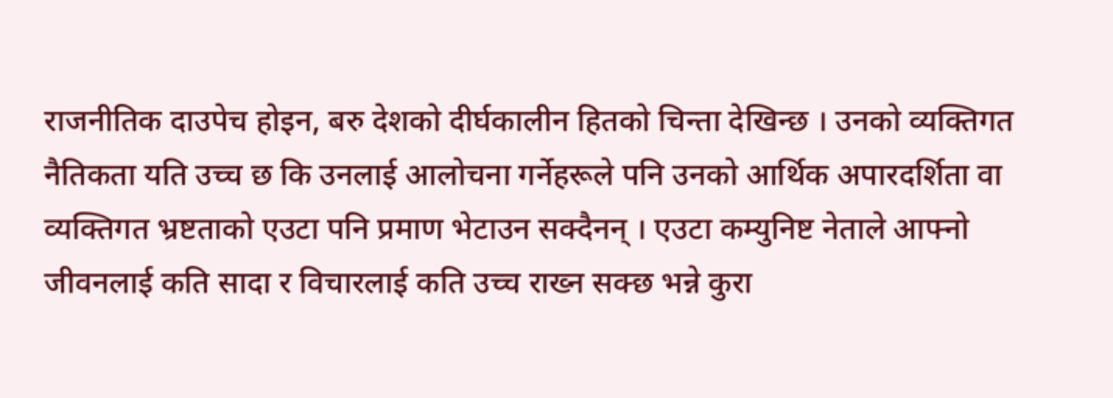राजनीतिक दाउपेच होइन, बरु देशको दीर्घकालीन हितको चिन्ता देखिन्छ । उनको व्यक्तिगत नैतिकता यति उच्च छ कि उनलाई आलोचना गर्नेहरूले पनि उनको आर्थिक अपारदर्शिता वा व्यक्तिगत भ्रष्टताको एउटा पनि प्रमाण भेटाउन सक्दैनन् । एउटा कम्युनिष्ट नेताले आफ्नो जीवनलाई कति सादा र विचारलाई कति उच्च राख्न सक्छ भन्ने कुरा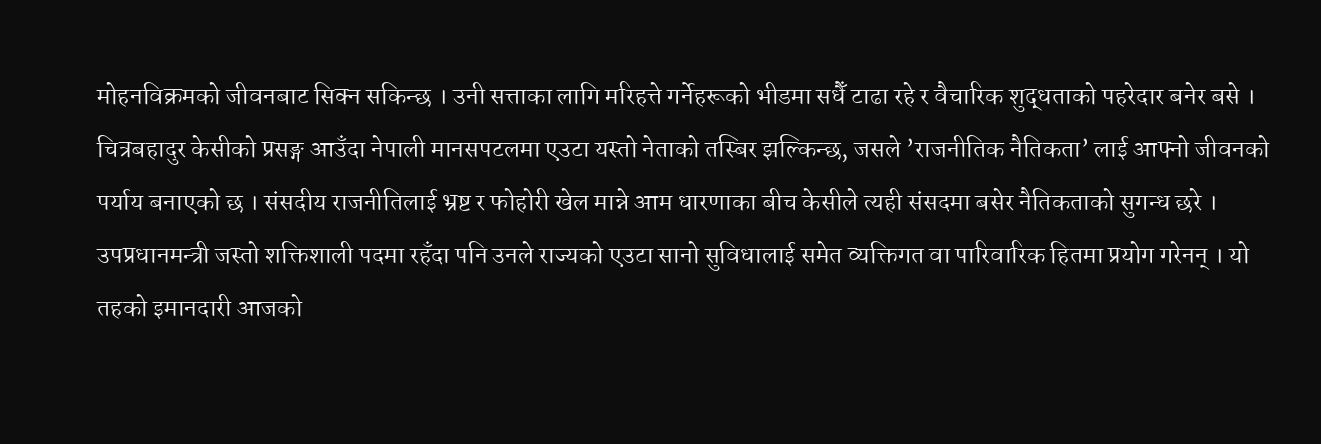मोहनविक्रमको जीवनबाट सिक्न सकिन्छ । उनी सत्ताका लागि मरिहत्ते गर्नेहरूको भीडमा सधैँ टाढा रहे र वैचारिक शुद्धताको पहरेदार बनेर बसे ।
चित्रबहादुर केसीको प्रसङ्ग आउँदा नेपाली मानसपटलमा एउटा यस्तो नेताको तस्बिर झल्किन्छ, जसले ’राजनीतिक नैतिकता’ लाई आफ्नो जीवनको पर्याय बनाएको छ । संसदीय राजनीतिलाई भ्रष्ट र फोहोरी खेल मान्ने आम धारणाका बीच केसीले त्यही संसदमा बसेर नैतिकताको सुगन्ध छरे । उपप्रधानमन्त्री जस्तो शक्तिशाली पदमा रहँदा पनि उनले राज्यको एउटा सानो सुविधालाई समेत व्यक्तिगत वा पारिवारिक हितमा प्रयोग गरेनन् । यो तहको इमानदारी आजको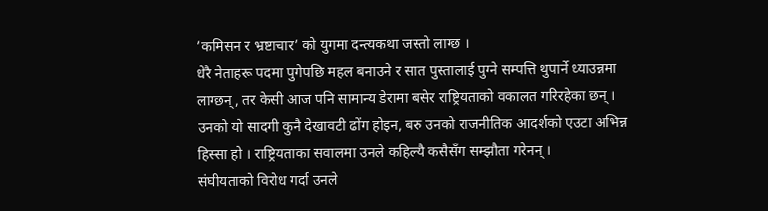’कमिसन र भ्रष्टाचार’ को युगमा दन्त्यकथा जस्तो लाग्छ ।
धेरै नेताहरू पदमा पुगेपछि महल बनाउने र सात पुस्तालाई पुग्ने सम्पत्ति थुपार्ने ध्याउन्नमा लाग्छन्, तर केसी आज पनि सामान्य डेरामा बसेर राष्ट्रियताको वकालत गरिरहेका छन् । उनको यो सादगी कुनै देखावटी ढोंग होइन, बरु उनको राजनीतिक आदर्शको एउटा अभिन्न हिस्सा हो । राष्ट्रियताका सवालमा उनले कहिल्यै कसैसँग सम्झौता गरेनन् ।
संघीयताको विरोध गर्दा उनले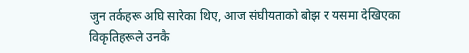जुन तर्कहरू अघि सारेका थिए, आज संघीयताको बोझ र यसमा देखिएका विकृतिहरूले उनकै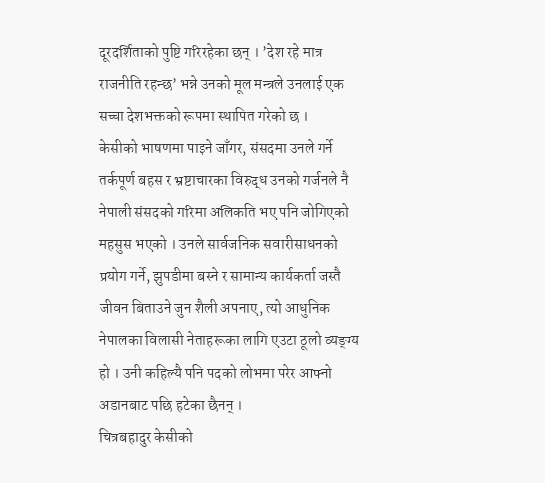दूरदर्शिताको पुष्टि गरिरहेका छन् । ’देश रहे मात्र राजनीति रहन्छ’ भन्ने उनको मूल मन्त्रले उनलाई एक सच्चा देशभक्तको रूपमा स्थापित गरेको छ ।
केसीको भाषणमा पाइने जाँगर, संसदमा उनले गर्ने तर्कपूर्ण बहस र भ्रष्टाचारका विरुद्ध उनको गर्जनले नै नेपाली संसदको गरिमा अलिकति भए पनि जोगिएको महसुस भएको । उनले सार्वजनिक सवारीसाधनको प्रयोग गर्ने, झुपडीमा बस्ने र सामान्य कार्यकर्ता जस्तै जीवन बिताउने जुन शैली अपनाए, त्यो आधुनिक नेपालका विलासी नेताहरूका लागि एउटा ठूलो व्यङ्ग्य हो । उनी कहिल्यै पनि पदको लोभमा परेर आफ्नो अडानबाट पछि हटेका छैनन् ।
चित्रबहादुर केसीको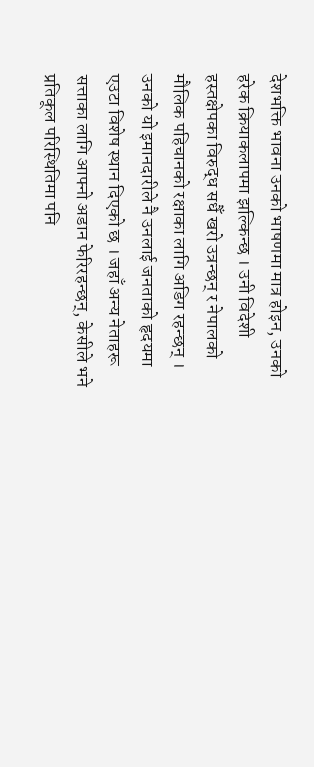देशभक्ति भावना उनको भाषणमा मात्र होइन, उनको हरेक क्रियाकलापमा झल्किन्छ । उनी विदेशी हस्तक्षेपका विरुद्ध सधैँ खरो उत्रन्छन् र नेपालको मौलिक पहिचानको रक्षाका लागि अडिग रहन्छन् । उनको यो इमानदारीले नै उनलाई जनताको हृदयमा एउटा विशेष स्थान दिएको छ । जहाँ अन्य नेताहरू सत्ताका लागि आफ्नो अडान फेरिरहन्छन्, केसीले भने प्रतिकूल परिस्थितिमा पनि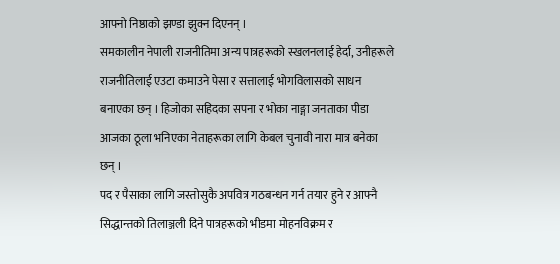आफ्नो निष्ठाको झण्डा झुक्न दिएनन् ।
समकालीन नेपाली राजनीतिमा अन्य पात्रहरूको स्खलनलाई हेर्दा, उनीहरूले राजनीतिलाई एउटा कमाउने पेसा र सत्तालाई भोगविलासको साधन बनाएका छन् । हिजोका सहिदका सपना र भोका नाङ्गा जनताका पीडा आजका ठूला भनिएका नेताहरूका लागि केबल चुनावी नारा मात्र बनेका छन् ।
पद र पैसाका लागि जस्तोसुकै अपवित्र गठबन्धन गर्न तयार हुने र आफ्नै सिद्धान्तको तिलाञ्जली दिने पात्रहरूको भीडमा मोहनविक्रम र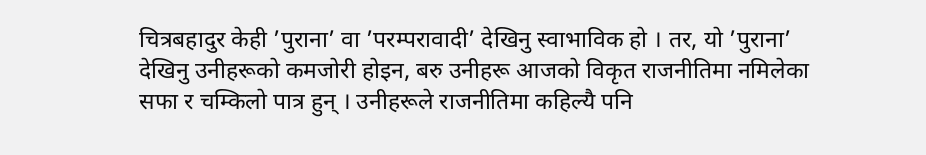चित्रबहादुर केही ’पुराना’ वा ’परम्परावादी’ देखिनु स्वाभाविक हो । तर, यो ’पुराना’ देखिनु उनीहरूको कमजोरी होइन, बरु उनीहरू आजको विकृत राजनीतिमा नमिलेका सफा र चम्किलो पात्र हुन् । उनीहरूले राजनीतिमा कहिल्यै पनि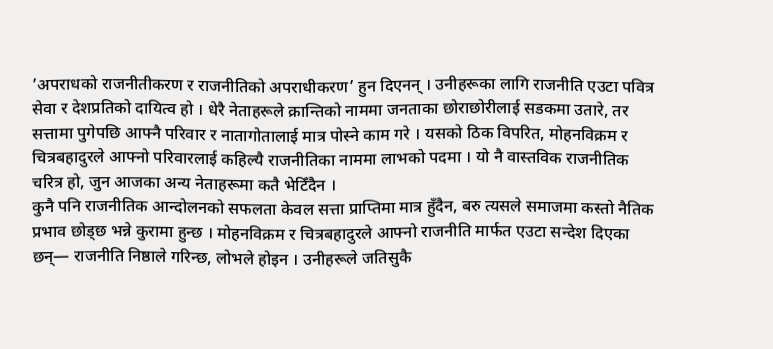’अपराधको राजनीतीकरण र राजनीतिको अपराधीकरण’ हुन दिएनन् । उनीहरूका लागि राजनीति एउटा पवित्र सेवा र देशप्रतिको दायित्व हो । धेरै नेताहरूले क्रान्तिको नाममा जनताका छोराछोरीलाई सडकमा उतारे, तर सत्तामा पुगेपछि आफ्नै परिवार र नातागोतालाई मात्र पोस्ने काम गरे । यसको ठिक विपरित, मोहनविक्रम र चित्रबहादुरले आफ्नो परिवारलाई कहिल्यै राजनीतिका नाममा लाभको पदमा । यो नै वास्तविक राजनीतिक चरित्र हो, जुन आजका अन्य नेताहरूमा कतै भेटिँदैन ।
कुनै पनि राजनीतिक आन्दोलनको सफलता केवल सत्ता प्राप्तिमा मात्र हुँदैन, बरु त्यसले समाजमा कस्तो नैतिक प्रभाव छोड्छ भन्ने कुरामा हुन्छ । मोहनविक्रम र चित्रबहादुरले आफ्नो राजनीति मार्फत एउटा सन्देश दिएका छन्— राजनीति निष्ठाले गरिन्छ, लोभले होइन । उनीहरूले जतिसुकै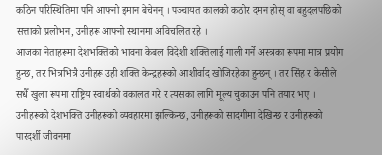कठिन परिस्थितिमा पनि आफ्नो इमान बेचेनन् । पञ्चायत कालको कठोर दमन होस् वा बहुदलपछिको सत्ताको प्रलोभन, उनीहरू आफ्नो स्थानमा अविचलित रहे ।
आजका नेताहरूमा देशभक्तिको भावना केबल विदेशी शक्तिलाई गाली गर्ने अस्त्रका रूपमा मात्र प्रयोग हुन्छ, तर भित्रभित्रै उनीहरू उही शक्ति केन्द्रहरूको आशीर्वाद खोजिरहेका हुन्छन् । तर सिंह र केसीले सधैँ खुला रूपमा राष्ट्रिय स्वार्थको वकालत गरे र त्यसका लागि मूल्य चुकाउन पनि तयार भए । उनीहरूको देशभक्ति उनीहरूको व्यवहारमा झल्किन्छ, उनीहरूको सादगीमा देखिन्छ र उनीहरूको पारदर्शी जीवनमा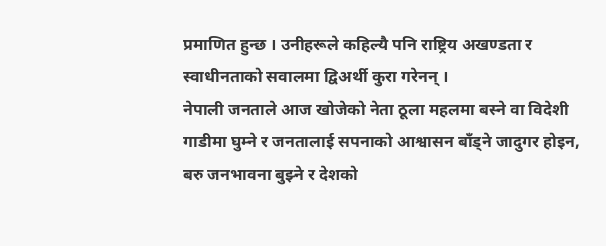प्रमाणित हुन्छ । उनीहरूले कहिल्यै पनि राष्ट्रिय अखण्डता र स्वाधीनताको सवालमा द्विअर्थी कुरा गरेनन् ।
नेपाली जनताले आज खोजेको नेता ठूला महलमा बस्ने वा विदेशी गाडीमा घुम्ने र जनतालाई सपनाको आश्वासन बाँड्ने जादुगर होइन, बरु जनभावना बुझ्ने र देशको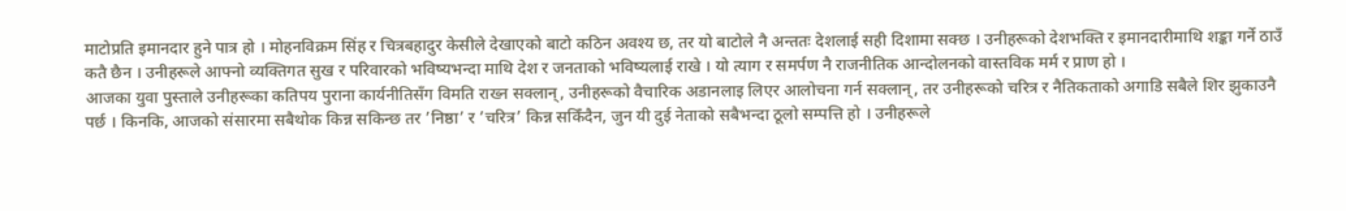माटोप्रति इमानदार हुने पात्र हो । मोहनविक्रम सिंह र चित्रबहादुर केसीले देखाएको बाटो कठिन अवश्य छ, तर यो बाटोले नै अन्ततः देशलाई सही दिशामा सक्छ । उनीहरूको देशभक्ति र इमानदारीमाथि शङ्का गर्ने ठाउँ कतै छैन । उनीहरूले आफ्नो व्यक्तिगत सुख र परिवारको भविष्यभन्दा माथि देश र जनताको भविष्यलाई राखे । यो त्याग र समर्पण नै राजनीतिक आन्दोलनको वास्तविक मर्म र प्राण हो ।
आजका युवा पुस्ताले उनीहरूका कतिपय पुराना कार्यनीतिसँग विमति राख्न सक्लान्, उनीहरूको वैचारिक अडानलाइ लिएर आलोचना गर्न सक्लान्, तर उनीहरूको चरित्र र नैतिकताको अगाडि सबैले शिर झुकाउनै पर्छ । किनकि, आजको संसारमा सबैथोक किन्न सकिन्छ तर ’निष्ठा’ र ’चरित्र’ किन्न सकिँदैन, जुन यी दुई नेताको सबैभन्दा ठूलो सम्पत्ति हो । उनीहरूले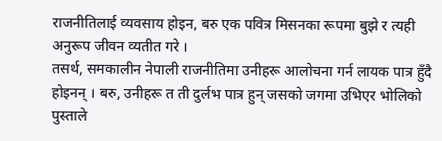राजनीतिलाई व्यवसाय होइन, बरु एक पवित्र मिसनका रूपमा बुझे र त्यही अनुरूप जीवन व्यतीत गरे ।
तसर्थ, समकालीन नेपाली राजनीतिमा उनीहरू आलोचना गर्न लायक पात्र हुँदै होइनन् । बरु, उनीहरू त ती दुर्लभ पात्र हुन् जसको जगमा उभिएर भोलिको पुस्ताले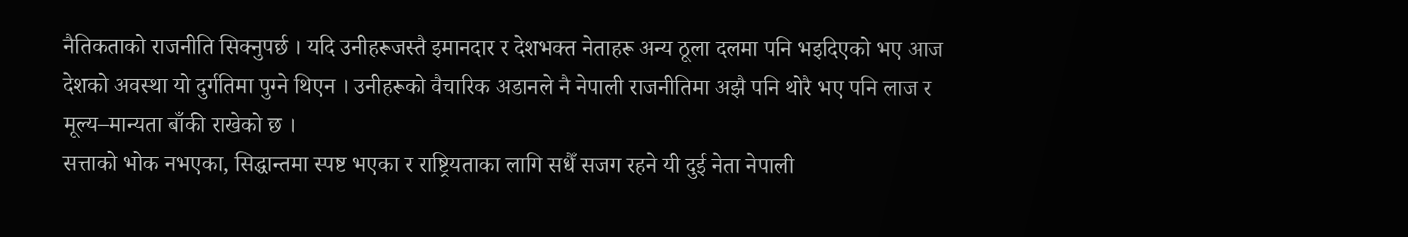नैतिकताको राजनीति सिक्नुपर्छ । यदि उनीहरूजस्तै इमानदार र देशभक्त नेताहरू अन्य ठूला दलमा पनि भइदिएको भए आज देशको अवस्था यो दुर्गतिमा पुग्ने थिएन । उनीहरूको वैचारिक अडानले नै नेपाली राजनीतिमा अझै पनि थोरै भए पनि लाज र मूल्य–मान्यता बाँकी राखेको छ ।
सत्ताको भोक नभएका, सिद्धान्तमा स्पष्ट भएका र राष्ट्रियताका लागि सधैँ सजग रहने यी दुई नेता नेपाली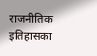राजनीतिक इतिहासका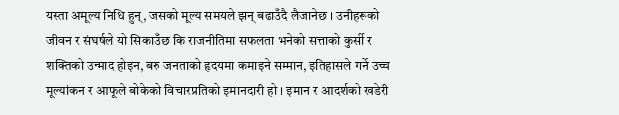यस्ता अमूल्य निधि हुन्, जसको मूल्य समयले झन् बढाउँदै लैजानेछ । उनीहरूको जीवन र संघर्षले यो सिकाउँछ कि राजनीतिमा सफलता भनेको सत्ताको कुर्सी र शक्तिको उन्माद होइन, बरु जनताको हृदयमा कमाइने सम्मान, इतिहासले गर्ने उच्च मूल्यांकन र आफूले बोकेको विचारप्रतिको इमानदारी हो । इमान र आदर्शको खडेरी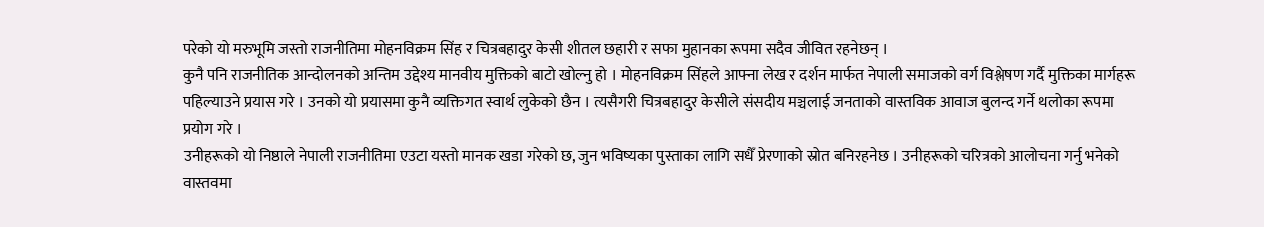परेको यो मरुभूमि जस्तो राजनीतिमा मोहनविक्रम सिंह र चित्रबहादुर केसी शीतल छहारी र सफा मुहानका रूपमा सदैव जीवित रहनेछन् ।
कुनै पनि राजनीतिक आन्दोलनको अन्तिम उद्देश्य मानवीय मुक्तिको बाटो खोल्नु हो । मोहनविक्रम सिंहले आफ्ना लेख र दर्शन मार्फत नेपाली समाजको वर्ग विश्लेषण गर्दै मुक्तिका मार्गहरू पहिल्याउने प्रयास गरे । उनको यो प्रयासमा कुनै व्यक्तिगत स्वार्थ लुकेको छैन । त्यसैगरी चित्रबहादुर केसीले संसदीय मञ्चलाई जनताको वास्तविक आवाज बुलन्द गर्ने थलोका रूपमा प्रयोग गरे ।
उनीहरूको यो निष्ठाले नेपाली राजनीतिमा एउटा यस्तो मानक खडा गरेको छ, जुन भविष्यका पुस्ताका लागि सधैँ प्रेरणाको स्रोत बनिरहनेछ । उनीहरूको चरित्रको आलोचना गर्नु भनेको वास्तवमा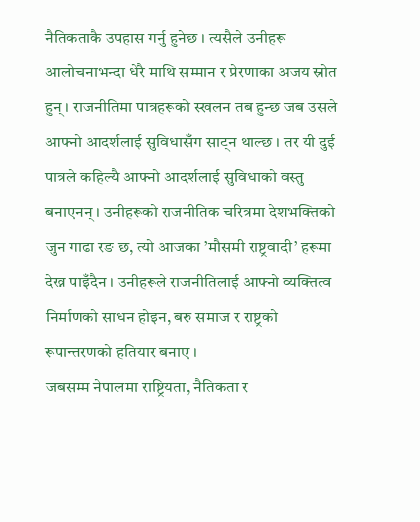नैतिकताकै उपहास गर्नु हुनेछ । त्यसैले उनीहरू आलोचनाभन्दा धेरै माथि सम्मान र प्रेरणाका अजय स्रोत हुन् । राजनीतिमा पात्रहरूको स्खलन तब हुन्छ जब उसले आफ्नो आदर्शलाई सुविधासँग साट्न थाल्छ । तर यी दुई पात्रले कहिल्यै आफ्नो आदर्शलाई सुविधाको वस्तु बनाएनन् । उनीहरूको राजनीतिक चरित्रमा देशभक्तिको जुन गाढा रङ छ, त्यो आजका ’मौसमी राष्ट्रवादी’ हरूमा देख्न पाइँदैन । उनीहरूले राजनीतिलाई आफ्नो व्यक्तित्व निर्माणको साधन होइन, बरु समाज र राष्ट्रको रूपान्तरणको हतियार बनाए ।
जबसम्म नेपालमा राष्ट्रियता, नैतिकता र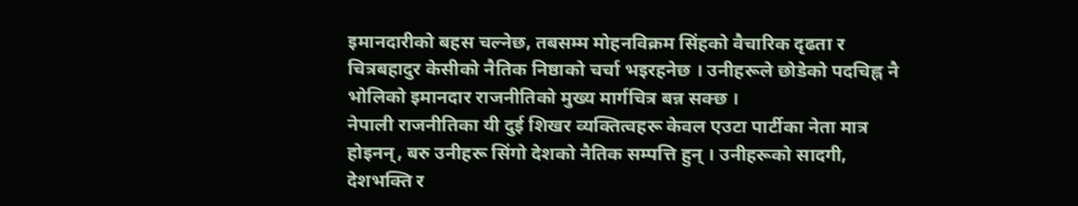इमानदारीको बहस चल्नेछ, तबसम्म मोहनविक्रम सिंहको वैचारिक दृढता र चित्रबहादुर केसीको नैतिक निष्ठाको चर्चा भइरहनेछ । उनीहरूले छोडेको पदचिह्न नै भोलिको इमानदार राजनीतिको मुख्य मार्गचित्र बन्न सक्छ ।
नेपाली राजनीतिका यी दुई शिखर व्यक्तित्वहरू केवल एउटा पार्टीका नेता मात्र होइनन्, बरु उनीहरू सिंगो देशको नैतिक सम्पत्ति हुन् । उनीहरूको सादगी, देशभक्ति र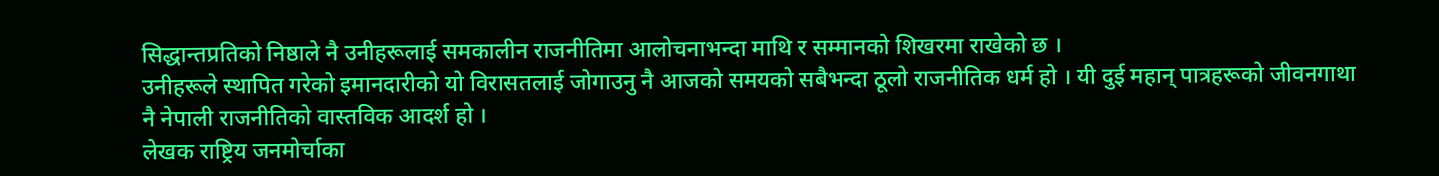सिद्धान्तप्रतिको निष्ठाले नै उनीहरूलाई समकालीन राजनीतिमा आलोचनाभन्दा माथि र सम्मानको शिखरमा राखेको छ ।
उनीहरूले स्थापित गरेको इमानदारीको यो विरासतलाई जोगाउनु नै आजको समयको सबैभन्दा ठूलो राजनीतिक धर्म हो । यी दुई महान् पात्रहरूको जीवनगाथा नै नेपाली राजनीतिको वास्तविक आदर्श हो ।
लेखक राष्ट्रिय जनमोर्चाका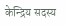केन्द्रिय सदस्य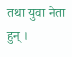तथा युवा नेता हुन् ।